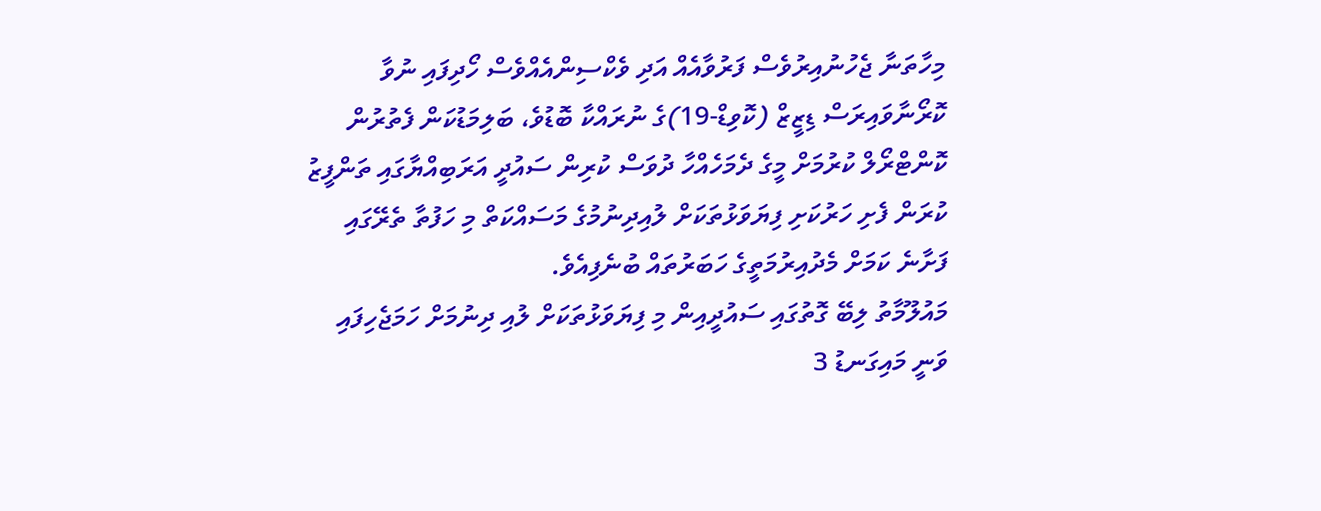މިހާތަނާ ޖެހުނުއިރުވެސް ފަރުވާއެއް އަދި ވެކްސިންއެއްވެސް ހޯދިފައި ނުވާ ކޮރޯނާވައިރަސް ޑިޒީޒް (ކޮވިޑް-19)ގެ ނުރައްކާ ބޮޑުވެ، ބަލިމަޑުކަން ފެތުރުން ކޮންޓްރޯލް ކުރުމަށް މީގެ ދެމަހެއްހާ ދުވަސް ކުރިން ސައުދީ އަރަބިއްޔާގައި ތަންފީޒު ކުރަން ފެށި ހަރުކަށި ފިޔަވަޅުތަކަށް ލުއިދިނުމުގެ މަސައްކަތް މި ހަފުތާ ތެރޭގައި ފަށާނެ ކަމަށް މެދުއިރުމަތީގެ ހަބަރުތައް ބުނެފިއެވެ.
މައުލޫމާތު ލިބޭ ގޮތުގައި ސައުދީއިން މި ފިޔަވަޅުތަކަށް ލުއި ދިނުމަށް ހަމަޖެހިފައި ވަނީ މައިގަނޑު 3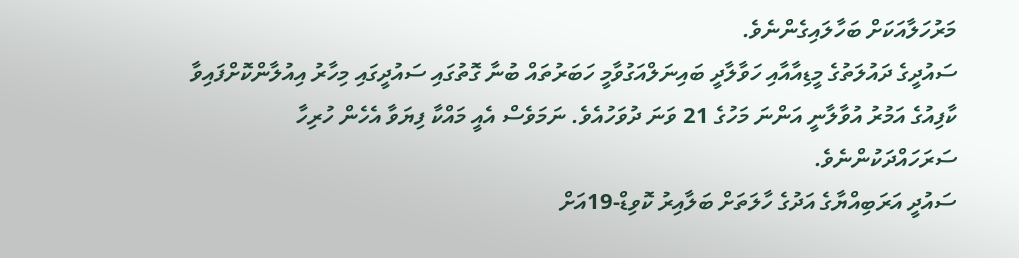މަރުހަލާއަކަށް ބަހާލައިގެންނެވެ.
ސައުދީގެ ދައުލަތުގެ މީޑިއާއާއި ހަވާލާދީ ބައިނަލްއަގުވާމީ ހަބަރުތައް ބުނާ ގޮތުގައި ސައުދީގައި މިހާރު އިއުލާންކޮށްފައިވާ ކާފިއުގެ އަމުރު އުވާލާނީ އަންނަ މަހުގެ 21 ވަނަ ދުވަހުއެވެ. ނަމަވެސް އެއީ މައްކާ ފިޔަވާ އެހެން ހުރިހާ ސަރަހައްދަކުންނެވެ.
ސައުދީ އަރަބިއްޔާގެ އަދުގެ ހާލަތަށް ބަލާއިރު ކޮވިޑް-19އަށް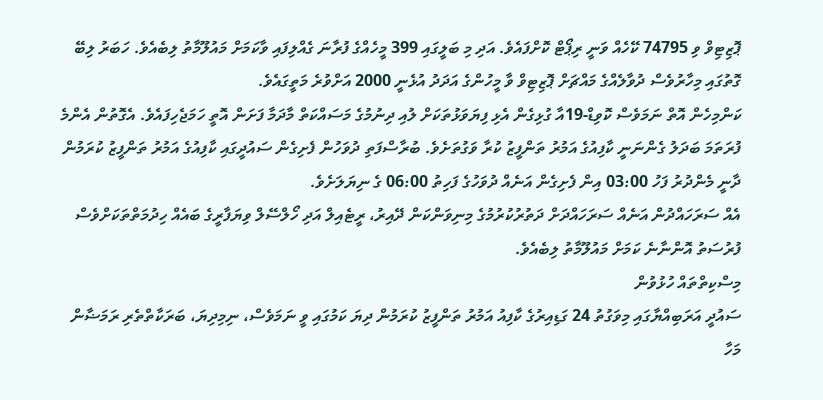ޕޮޒިޓިވް ވި 74795 ކޭހެއް ވަނީ ރިޕޯޓް ކޮށްފައެވެ. އަދި މި ބަލީގައި 399 މީހެއްގެ ފުރާނަ ގެއްލިފައި ވާކަމަށް މައުލޫމާތު ލިބެއެވެ. ހަބަރު ލިބޭ ގޮތުގައި މިހާރުވެސް ދުވާލެއްގެ މައްޗަށް ޕޮޒިޓިވް ވާ މީހުންގެ އަދަދު އުޅެނީ 2000 އަށްވުރެ މަތީގައެވެ.
ކަންމިހެން އޮތް ނަމަވެސް ކޮވިޑް-19އާ ގުޅިގެން އެޅި ފިޔަވަޅުތަކަށް ލުއި ދިނުމުގެ މަސައްކަތް މާދަމާ ފަށަން އޮތީ ހަމަޖެހިފައެވެ. އެގޮތުން އެންމެ ފުރަތަމަ ބަދަލު ގެންނަނީ ކާފިއުގެ އަމުރު ތަންފީޒު ކުރާ ވަގުތަށެވެ. ބުރާސްފަތި ދުވަހުން ފެށިގެން ސައުދީގައި ކާފިއުގެ އަމުރު ތަންފީޒު ކުރަމުން ދާނީ މެންދުރު ފަހު 03:00 އިން ފެށިގެން އަނެއް ދުވަހުގެ ފަހިތު 06:00 ގެ ނިޔަލަށެވެ.
އެއް ސަރަހައްދުން އަނެއް ސަރަހައްދަށް ދަތުރުކުރުމުގެ މިނިވަންކަން ދޭއިރު، ރީޓެއިލް އަދި ހޯލްސޭލް ވިޔަފާރީގެ ބައެއް ހިދުމަތްތަކަށްވެސް ފުރުސަތު އޮންނާނެ ކަމަށް މައުލޫމާތު ލިބެއެވެ.
މިސްކިތްތައް ހުޅުވުން
ސައުދީ އަރަބިއްޔާގައި މިވަގުތު 24 ގަޑިއިރުގެ ކާފިއު އަމުރު ތަންފީޒު ކުރަމުން ދިޔަ ކަމުގައި ވީ ނަމަވެސް، ނިމިދިޔަ، ބަރަކާތްތެރި ރަމަޟާން މަހާ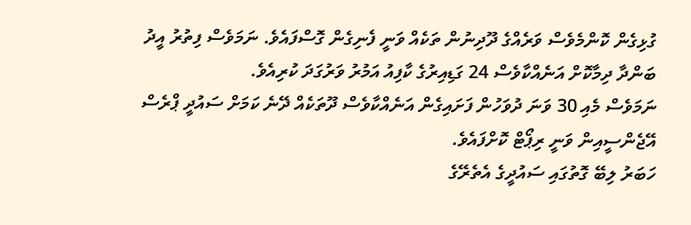ގުޅިގެން ކޮންމެވެސް ވަރެއްގެ ދޫދިނުން ތަކެއް ވަނީ ފެނިގެން ގޮސްފައެވެ. ނަމަވެސް ފިތުރު އީދު ބަންދާ ދިމާކޮށް އަނެއްކާވެސް 24 ގަޑިއިރުގެ ކާފިއު އަމުރު ވަރުގަދަ ކުރިއެވެ.
ނަމަވެސް މެއި 30 ވަނަ ދުވަހުން ފަށައިގެން އަނެއްކާވެސް ދޫތަކެއް ދޭނެ ކަމަށް ސައުދީ ޕްރެސް އޭޖެންސީއިން ވަނީ ރިޕޯޓް ކޮށްފައެވެ.
ހަބަރު ލިބޭ ގޮތުގައި ސައުދީގެ އެތެރޭގެ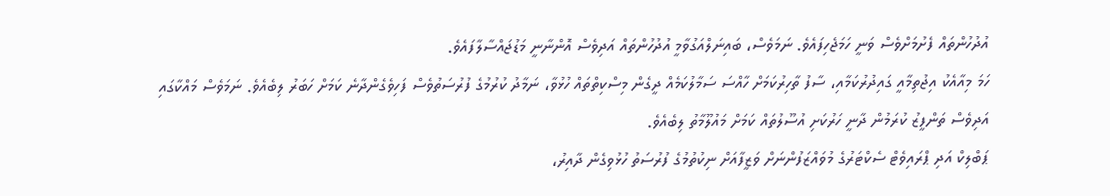އުދުހުންތައް ފެށުމަށްވެސް ވަނީ ހަމަޖެހިފައެވެ. ނަމަވެސް، ބައިނަލްއަގުވާމީ އުދުހުންތައް އަދިވެސް އޮންނާނީ މަޑުޖައްސާލާފައެވެ.
ހަމަ މިއާއެކު އިޖުތިމާއީ ގައިދުރުކަމާއި، ސާފު ތާހިރުކަމަށް ހާއްސަ ސަމާލުކަމެއް ދީގެން މިސްކިތްތައް ހުޅުވާ، ނަމާދު ކުރުމުގެ ފުރުސަތުވެސް ފަހިވެގެންދާނެ ކަމަށް ހަބަރު ލިބެއެވެ. ނަމަވެސް މައްކާގައި އަދިވެސް ތަންފީޒު ކުރަމުން ދާނީ ހަރުކަށި އުސޫލުތައް ކަމަށް މައުލޫމާތު ލިބެއެވެ.
ޕަބްލިކް އަދި ޕްރައިވެޓް ސެކްޓަރުގެ މުވައްޒަފުންނަށް ވަޒީފާއަށް ނިކުތުމުގެ ފުރުސަތު ހުޅުވިގެން ދާއިރު،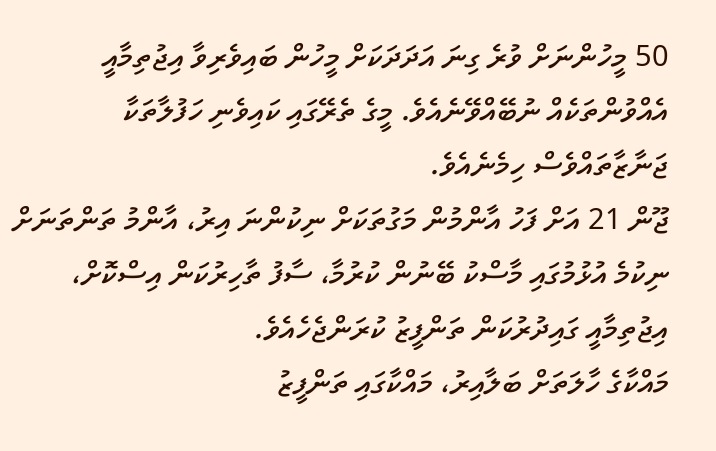50 މީހުންނަށް ވުރެ ގިނަ އަދަދަކަށް މީހުން ބައިވެރިވާ އިޖުތިމާއީ އެއްވުންތަކެއް ނުބޭއްވޭނެއެވެ. މީގެ ތެރޭގައި ކައިވެނި ހަފުލާތަކާ ޖަނާޒާތައްވެސް ހިމެނެއެވެ.
ޖޫން 21 އަށް ފަހު އާންމުން މަގުތަކަށް ނިކުންނަ އިރު، އާންމު ތަންތަނަށް ނިކުމެ އުޅުމުގައި މާސްކު ބޭނުން ކުރުމާ، ސާފު ތާހިރުކަން އިސްކޮށް، އިޖުތިމާއީ ގައިދުރުކަން ތަންފީޒު ކުރަންޖެހެއެވެ.
މައްކާގެ ހާލަތަށް ބަލާއިރު، މައްކާގައި ތަންފީޒު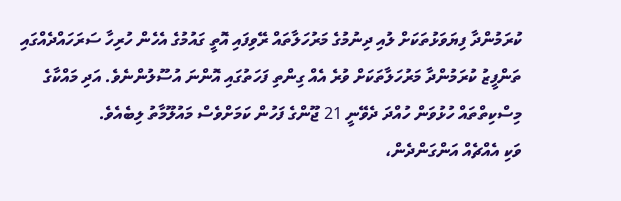ކުރަމުންދާ ފިޔަވަޅުތަކަށް ލުއި ދިނުމުގެ މަރުހަލާތައް ރޭވިފައި އޮތީ ގައުމުގެ އެހެން ހުރިހާ ސަރަހައްދެއްގައި ތަންފީޒު ކުރަމުންދާ މަރުހަލާތަކަށް ވުރެ އެއް ގިންތި ފަހަތުގައި އޮންނަ އުސޫލުންނެވެ. އަދި މައްކާގެ މިސްކިތްތައް ހުޅުވަން ހުއްދަ ދެވޭނީ 21 ޖޫންގެ ފަހުން ކަމަށްވެސް މައުލޫމާތު ލިބެއެވެ.
ވަކި އެއްޗެއް އަންގަންދެން،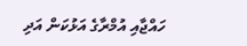ހައްޖާއި އުމްރާގެ އަޅުކަން އަދި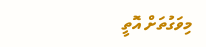މިވަގުތަށް އޮތީ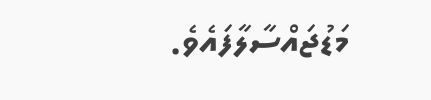މަޑުޖައްސާލާފައެވެ.